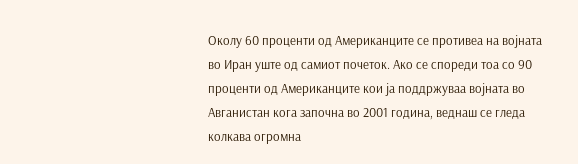Околу 60 проценти од Американците се противеа на војната во Иран уште од самиот почеток. Ако се спореди тоа со 90 проценти од Американците кои ја поддржуваа војната во Авганистан кога започна во 2001 година, веднаш се гледа колкава огромна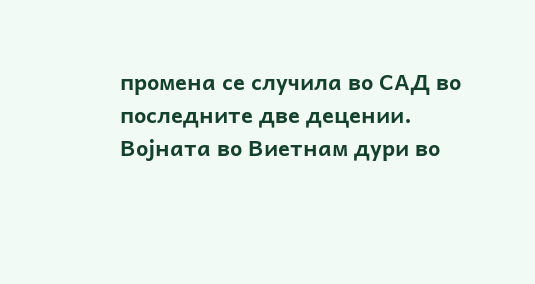промена се случила во САД во последните две децении.
Војната во Виетнам дури во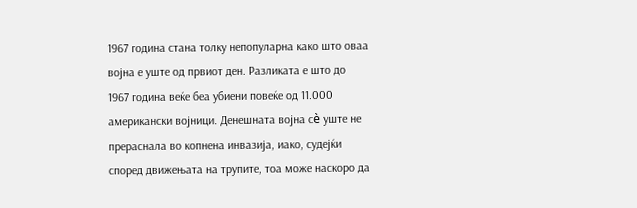1967 година стана толку непопуларна како што оваа војна е уште од првиот ден. Разликата е што до 1967 година веќе беа убиени повеќе од 11.000 американски војници. Денешната војна сè уште не прераснала во копнена инвазија, иако, судејќи според движењата на трупите, тоа може наскоро да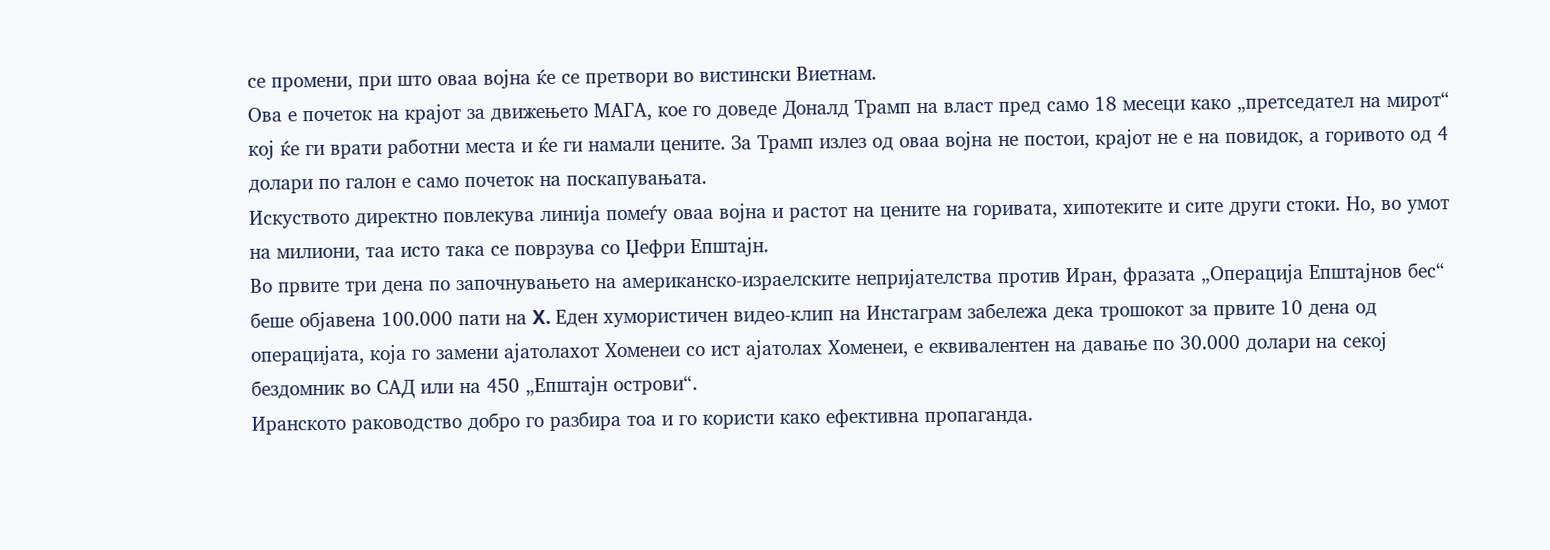се промени, при што оваа војна ќе се претвори во вистински Виетнам.
Ова е почеток на крајот за движењето МАГА, кое го доведе Доналд Трамп на власт пред само 18 месеци како „претседател на мирот“ кој ќе ги врати работни места и ќе ги намали цените. За Трамп излез од оваа војна не постои, крајот не е на повидок, а горивото од 4 долари по галон е само почеток на поскапувањата.
Искуството директно повлекува линија помеѓу оваа војна и растот на цените на горивата, хипотеките и сите други стоки. Но, во умот на милиони, таа исто така се поврзува со Џефри Епштајн.
Во првите три дена по започнувањето на американско-израелските непријателства против Иран, фразата „Операција Епштајнов бес“ беше објавена 100.000 пати на X. Еден хумористичен видео-клип на Инстаграм забележа дека трошокот за првите 10 дена од операцијата, која го замени ајатолахот Хоменеи со ист ајатолах Хоменеи, е еквивалентен на давање по 30.000 долари на секој бездомник во САД или на 450 „Епштајн острови“.
Иранското раководство добро го разбира тоа и го користи како ефективна пропаганда.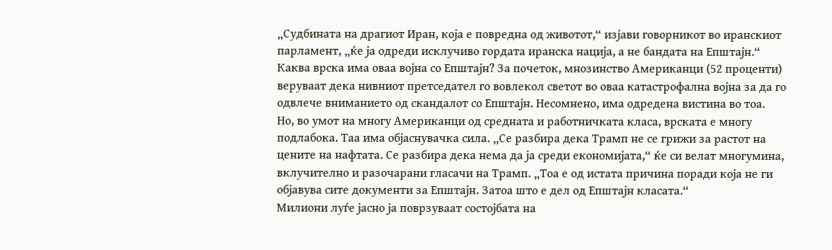„Судбината на драгиот Иран, која е повредна од животот,“ изјави говорникот во иранскиот парламент, „ќе ја одреди исклучиво гордата иранска нација, а не бандата на Епштајн.“
Каква врска има оваа војна со Епштајн? За почеток, мнозинство Американци (52 проценти) веруваат дека нивниот претседател го вовлекол светот во оваа катастрофална војна за да го одвлече вниманието од скандалот со Епштајн. Несомнено, има одредена вистина во тоа.
Но, во умот на многу Американци од средната и работничката класа, врската е многу подлабока. Таа има објаснувачка сила. „Се разбира дека Трамп не се грижи за растот на цените на нафтата. Се разбира дека нема да ја среди економијата,“ ќе си велат многумина, вклучително и разочарани гласачи на Трамп. „Тоа е од истата причина поради која не ги објавува сите документи за Епштајн. Затоа што е дел од Епштајн класата.“
Милиони луѓе јасно ја поврзуваат состојбата на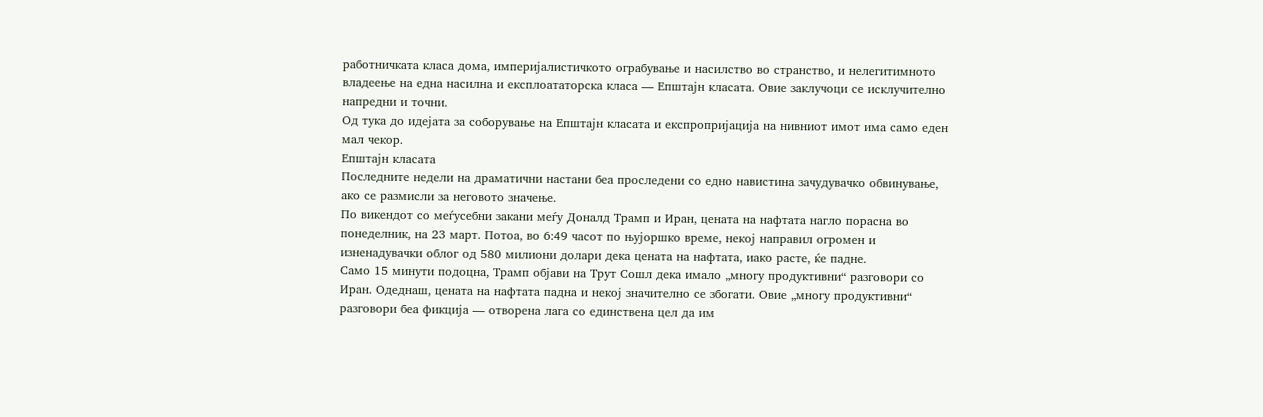работничката класа дома, империјалистичкото ограбување и насилство во странство, и нелегитимното владеење на една насилна и експлоататорска класа — Епштајн класата. Овие заклучоци се исклучително напредни и точни.
Од тука до идејата за соборување на Епштајн класата и експропријација на нивниот имот има само еден мал чекор.
Епштајн класата
Последните недели на драматични настани беа проследени со едно навистина зачудувачко обвинување, ако се размисли за неговото значење.
По викендот со меѓусебни закани меѓу Доналд Трамп и Иран, цената на нафтата нагло порасна во понеделник, на 23 март. Потоа, во 6:49 часот по њујоршко време, некој направил огромен и изненадувачки облог од 580 милиони долари дека цената на нафтата, иако расте, ќе падне.
Само 15 минути подоцна, Трамп објави на Трут Сошл дека имало „многу продуктивни“ разговори со Иран. Одеднаш, цената на нафтата падна и некој значително се збогати. Овие „многу продуктивни“ разговори беа фикција — отворена лага со единствена цел да им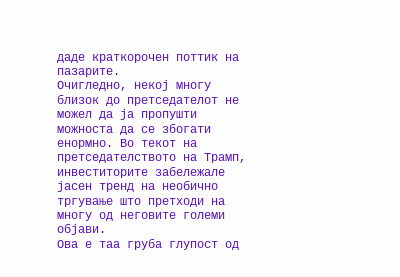даде краткорочен поттик на пазарите.
Очигледно, некој многу близок до претседателот не можел да ја пропушти можноста да се збогати енормно. Во текот на претседателството на Трамп, инвеститорите забележале јасен тренд на необично тргување што претходи на многу од неговите големи објави.
Ова е таа груба глупост од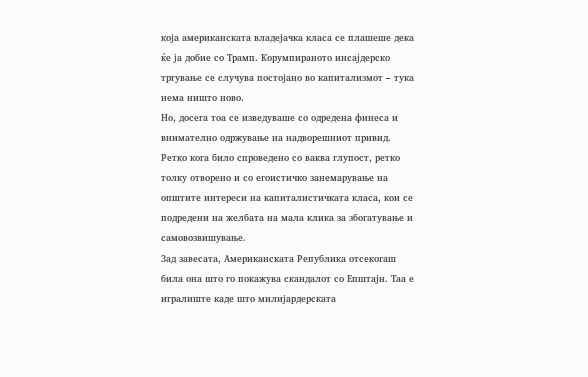која американската владејачка класа се плашеше дека ќе ја добие со Трамп. Корумпираното инсајдерско тргување се случува постојано во капитализмот – тука нема ништо ново.
Но, досега тоа се изведуваше со одредена финеса и внимателно одржување на надворешниот привид. Ретко кога било спроведено со ваква глупост, ретко толку отворено и со егоистичко занемарување на општите интереси на капиталистичката класа, кои се подредени на желбата на мала клика за збогатување и самовозвишување.
Зад завесата, Американската Република отсекогаш била она што го покажува скандалот со Епштајн. Таа е игралиште каде што милијардерската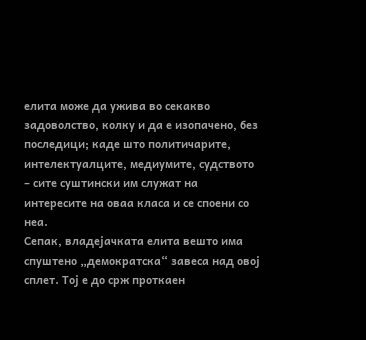елита може да ужива во секакво задоволство, колку и да е изопачено, без последици; каде што политичарите, интелектуалците, медиумите, судството – сите суштински им служат на интересите на оваа класа и се споени со неа.
Сепак, владејачката елита вешто има спуштено „демократска“ завеса над овој сплет. Тој е до срж проткаен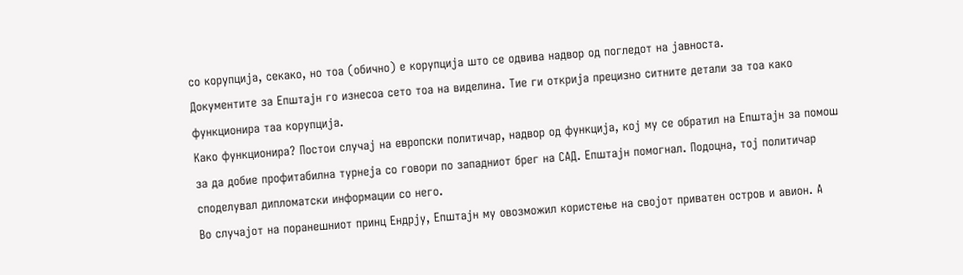со корупција, секако, но тоа (обично) е корупција што се одвива надвор од погледот на јавноста.
Документите за Епштајн го изнесоа сето тоа на виделина. Тие ги открија прецизно ситните детали за тоа како функционира таа корупција.
Како функционира? Постои случај на европски политичар, надвор од функција, кој му се обратил на Епштајн за помош за да добие профитабилна турнеја со говори по западниот брег на САД. Епштајн помогнал. Подоцна, тој политичар споделувал дипломатски информации со него.
Во случајот на поранешниот принц Ендрју, Епштајн му овозможил користење на својот приватен остров и авион. А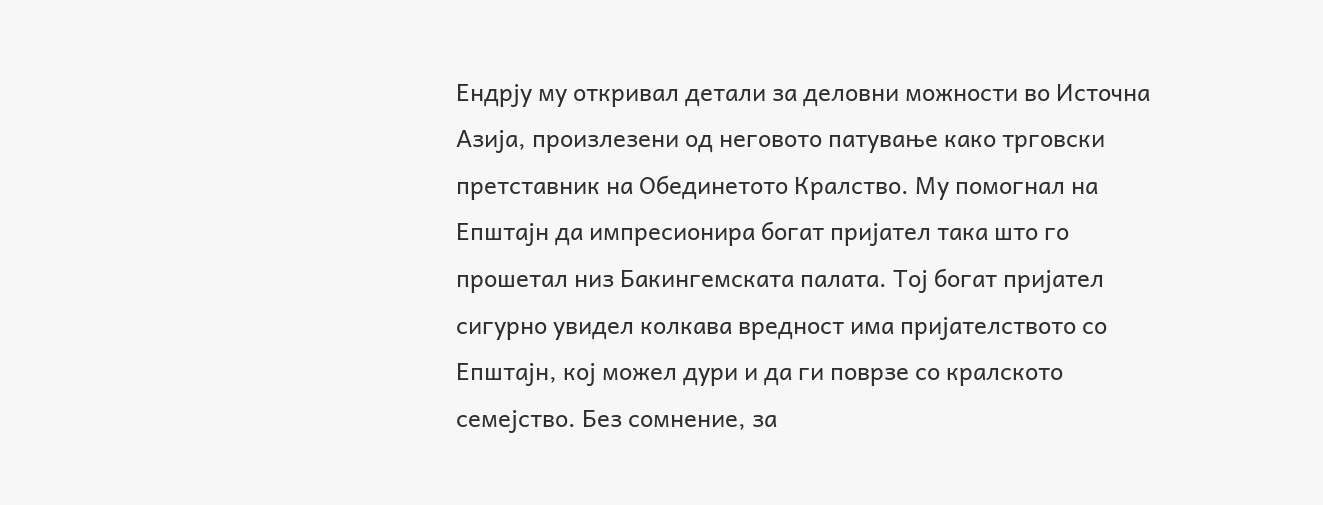Ендрју му откривал детали за деловни можности во Источна Азија, произлезени од неговото патување како трговски претставник на Обединетото Кралство. Му помогнал на Епштајн да импресионира богат пријател така што го прошетал низ Бакингемската палата. Тој богат пријател сигурно увидел колкава вредност има пријателството со Епштајн, кој можел дури и да ги поврзе со кралското семејство. Без сомнение, за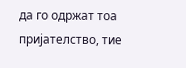да го одржат тоа пријателство, тие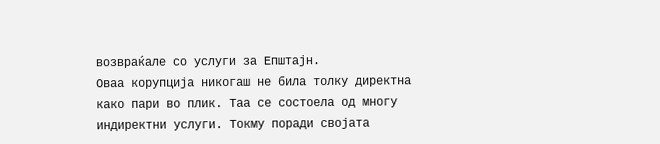возвраќале со услуги за Епштајн.
Оваа корупција никогаш не била толку директна како пари во плик. Таа се состоела од многу индиректни услуги. Токму поради својата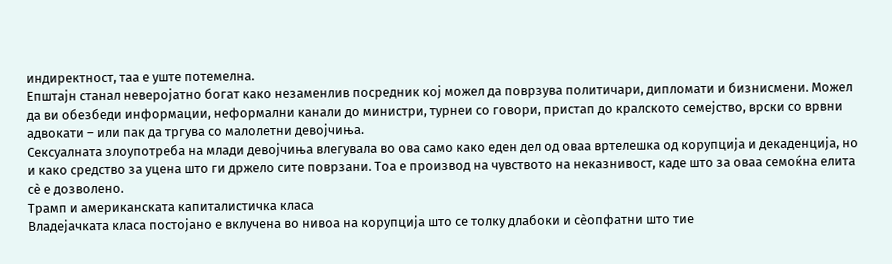индиректност, таа е уште потемелна.
Епштајн станал неверојатно богат како незаменлив посредник кој можел да поврзува политичари, дипломати и бизнисмени. Можел да ви обезбеди информации, неформални канали до министри, турнеи со говори, пристап до кралското семејство, врски со врвни адвокати – или пак да тргува со малолетни девојчиња.
Сексуалната злоупотреба на млади девојчиња влегувала во ова само како еден дел од оваа вртелешка од корупција и декаденција, но и како средство за уцена што ги држело сите поврзани. Тоа е производ на чувството на неказнивост, каде што за оваа семоќна елита сè е дозволено.
Трамп и американската капиталистичка класа
Владејачката класа постојано е вклучена во нивоа на корупција што се толку длабоки и сѐопфатни што тие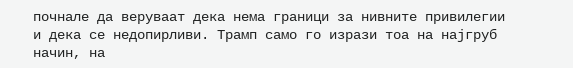почнале да веруваат дека нема граници за нивните привилегии и дека се недопирливи. Трамп само го изрази тоа на најгруб начин, на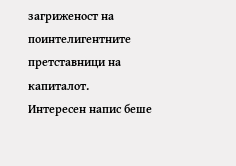загриженост на поинтелигентните претставници на капиталот.
Интересен напис беше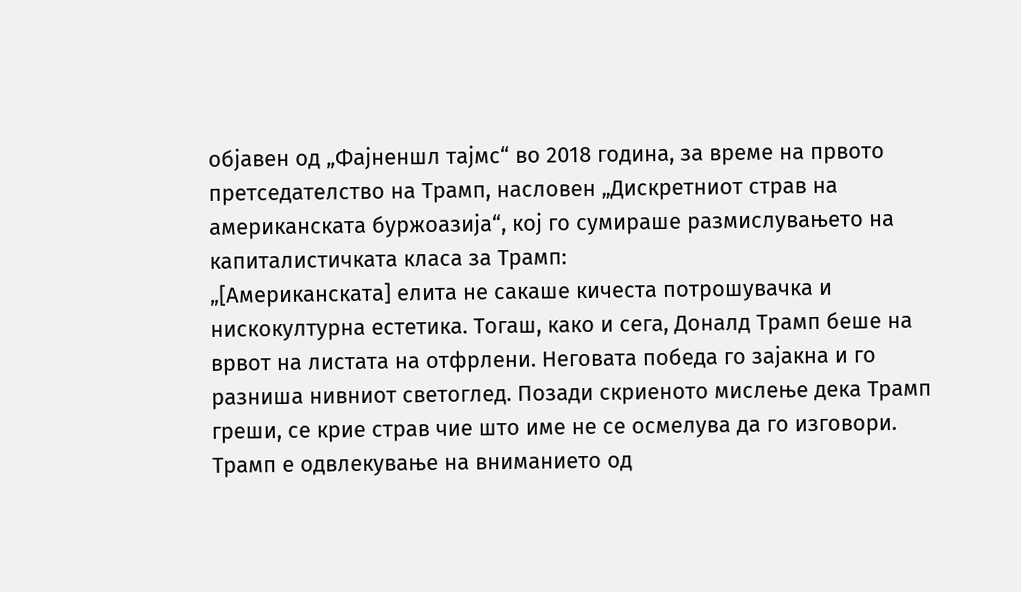објавен од „Фајненшл тајмс“ во 2018 година, за време на првото претседателство на Трамп, насловен „Дискретниот страв на американската буржоазија“, кој го сумираше размислувањето на капиталистичката класа за Трамп:
„[Американската] елита не сакаше кичеста потрошувачка и нискокултурна естетика. Тогаш, како и сега, Доналд Трамп беше на врвот на листата на отфрлени. Неговата победа го зајакна и го разниша нивниот светоглед. Позади скриеното мислење дека Трамп греши, се крие страв чие што име не се осмелува да го изговори. Трамп е одвлекување на вниманието од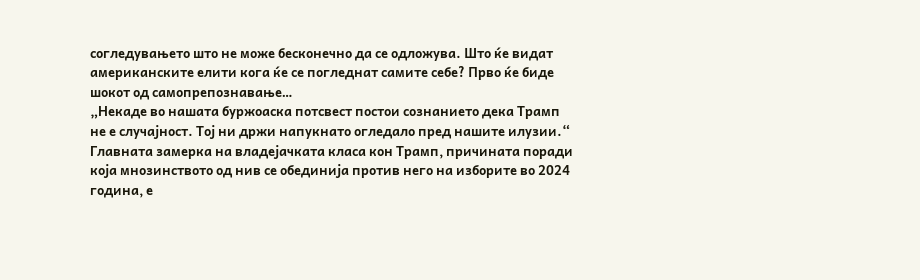согледувањето што не може бесконечно да се одложува. Што ќе видат американските елити кога ќе се погледнат самите себе? Прво ќе биде шокот од самопрепознавање…
„Некаде во нашата буржоаска потсвест постои сознанието дека Трамп не е случајност. Тој ни држи напукнато огледало пред нашите илузии.“
Главната замерка на владејачката класа кон Трамп, причината поради која мнозинството од нив се обединија против него на изборите во 2024 година, е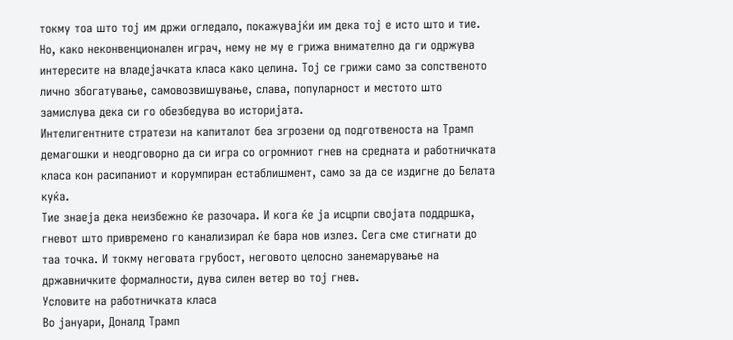токму тоа што тој им држи огледало, покажувајќи им дека тој е исто што и тие.
Но, како неконвенционален играч, нему не му е грижа внимателно да ги одржува интересите на владејачката класа како целина. Тој се грижи само за сопственото лично збогатување, самовозвишување, слава, популарност и местото што замислува дека си го обезбедува во историјата.
Интелигентните стратези на капиталот беа згрозени од подготвеноста на Трамп демагошки и неодговорно да си игра со огромниот гнев на средната и работничката класа кон расипаниот и корумпиран естаблишмент, само за да се издигне до Белата куќа.
Тие знаеја дека неизбежно ќе разочара. И кога ќе ја исцрпи својата поддршка, гневот што привремено го канализирал ќе бара нов излез. Сега сме стигнати до таа точка. И токму неговата грубост, неговото целосно занемарување на државничките формалности, дува силен ветер во тој гнев.
Условите на работничката класа
Во јануари, Доналд Трамп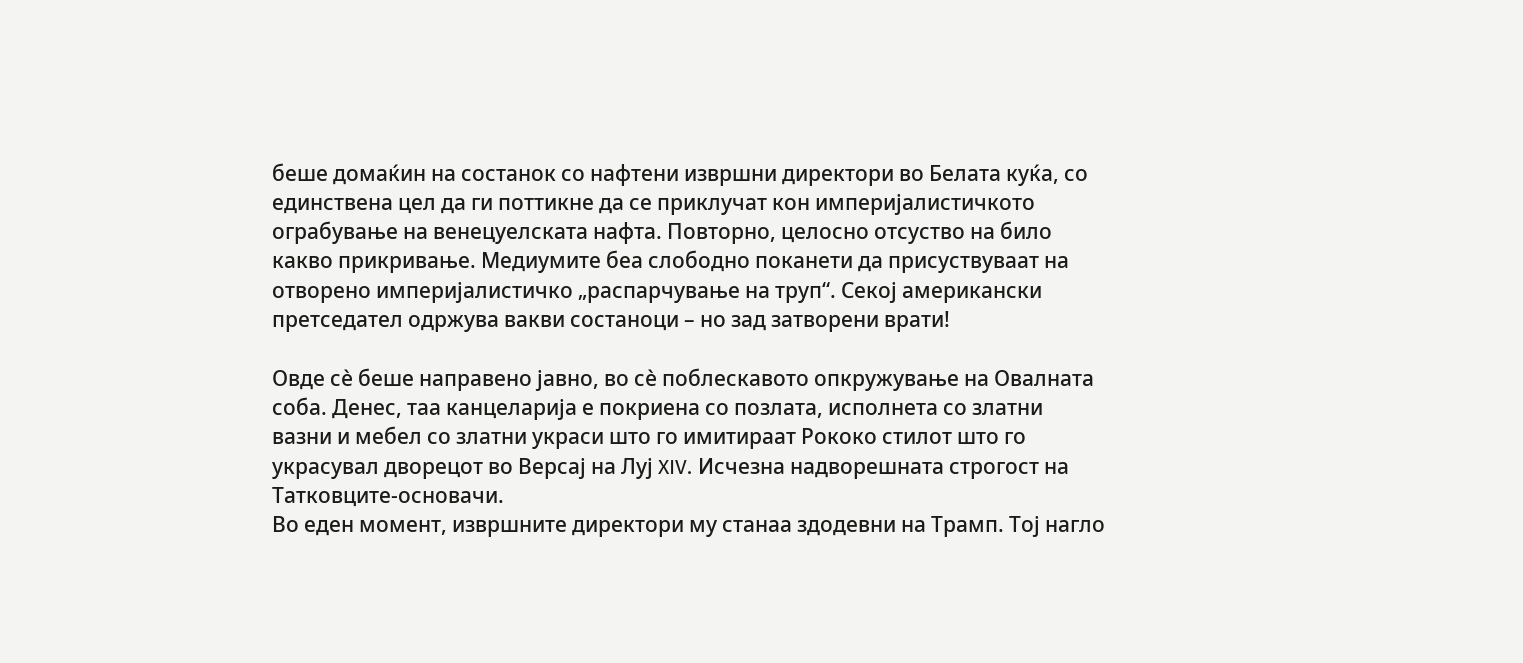беше домаќин на состанок со нафтени извршни директори во Белата куќа, со единствена цел да ги поттикне да се приклучат кон империјалистичкото ограбување на венецуелската нафта. Повторно, целосно отсуство на било какво прикривање. Медиумите беа слободно поканети да присуствуваат на отворено империјалистичко „распарчување на труп“. Секој американски претседател одржува вакви состаноци – но зад затворени врати!

Овде сè беше направено јавно, во сè поблескавото опкружување на Овалната соба. Денес, таа канцеларија е покриена со позлата, исполнета со златни вазни и мебел со златни украси што го имитираат Рококо стилот што го украсувал дворецот во Версај на Луј XIV. Исчезна надворешната строгост на Татковците-основачи.
Во еден момент, извршните директори му станаа здодевни на Трамп. Тој нагло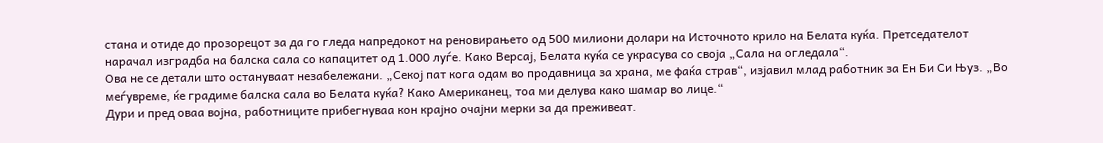стана и отиде до прозорецот за да го гледа напредокот на реновирањето од 500 милиони долари на Источното крило на Белата куќа. Претседателот нарачал изградба на балска сала со капацитет од 1.000 луѓе. Како Версај, Белата куќа се украсува со своја „Сала на огледала“.
Ова не се детали што остануваат незабележани. „Секој пат кога одам во продавница за храна, ме фаќа страв“, изјавил млад работник за Ен Би Си Њуз. „Во меѓувреме, ќе градиме балска сала во Белата куќа? Како Американец, тоа ми делува како шамар во лице.“
Дури и пред оваа војна, работниците прибегнуваа кон крајно очајни мерки за да преживеат.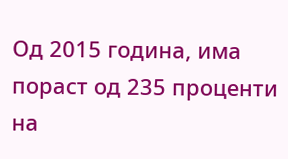Од 2015 година, има пораст од 235 проценти на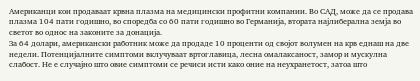Американци кои продаваат крвна плазма на медицински профитни компании. Во САД, може да се продава плазма 104 пати годишно, во споредба со 60 пати годишно во Германија, втората најлиберална земја во светот во однос на законите за донација.
За 64 долари, американски работник може да продаде 10 проценти од својот волумен на крв еднаш на две недели. Потенцијалните симптоми вклучуваат вртоглавица, лесна омалаксаност, замор и мускулна слабост. Не е случајно што овие симптоми се речиси исти како оние на неухранетост, затоа што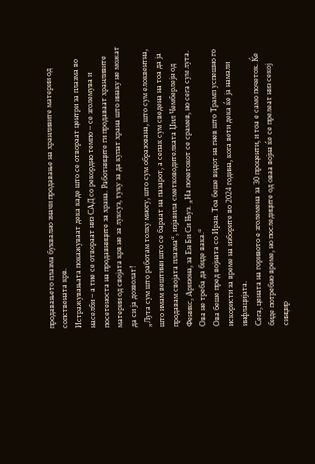продавањето плазма буквално значи продавање на хранливите материи од сопствената крв.
Истражувањата покажуваат дека каде што се отвораат центри за плазма во населби – а тие се отвораат низ САД со рекордно темпо – се зголемува и посетеноста на продавниците за храна. Работниците ги продаваат хранливите материи од својата крв не за луксуз, туку за да купат храна што инаку не можат да си ја дозволат!
„Лута сум што работам толку многу, што сум образована, што сум елоквентна, што имам вештини што се бараат на пазарот, а сепак сум сведена на тоа да ја продавам својата плазма“, изјавила сметководителката Џил Чемберлејн од Феникс, Аризона, за Ен Би Си Њуз. „На почетокот се срамев, но сега сум лута. Ова не треба да биде вака.“
Ова беше пред војната со Иран. Тоа беше видот на гнев што Трамп успешно го искористи за време на изборите во 2024 година, кога вети дека ќе ја намали инфлацијата.
Сега, цената на горивото е зголемена за 30 проценти, и тоа е само почеток. Ќе биде потребно време, но последиците од оваа војна ќе се прелеат низ секој синџир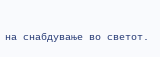на снабдување во светот.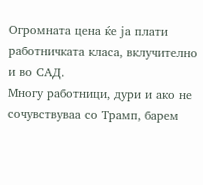Огромната цена ќе ја плати работничката класа, вклучително и во САД.
Многу работници, дури и ако не сочувствуваа со Трамп, барем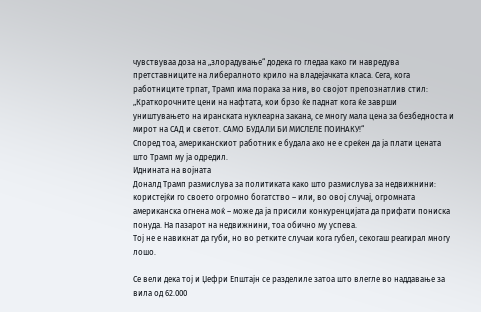чувствуваа доза на „злорадување“ додека го гледаа како ги навредува претставниците на либералното крило на владејачката класа. Сега, кога работниците трпат, Трамп има порака за нив, во својот препознатлив стил:
„Краткорочните цени на нафтата, кои брзо ќе паднат кога ќе заврши уништувањето на иранската нуклеарна закана, се многу мала цена за безбедноста и мирот на САД и светот. САМО БУДАЛИ БИ МИСЛЕЛЕ ПОИНАКУ!“
Според тоа, американскиот работник е будала ако не е среќен да ја плати цената што Трамп му ја одредил.
Иднината на војната
Доналд Трамп размислува за политиката како што размислува за недвижнини: користејќи го своето огромно богатство – или, во овој случај, огромната американска огнена моќ – може да ја присили конкуренцијата да прифати пониска понуда. На пазарот на недвижнини, тоа обично му успева.
Тој не е навикнат да губи, но во ретките случаи кога губел, секогаш реагирал многу лошо.

Се вели дека тој и Џефри Епштајн се разделиле затоа што влегле во наддавање за вила од 62.000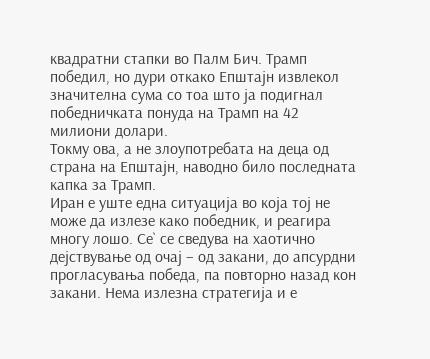квадратни стапки во Палм Бич. Трамп победил, но дури откако Епштајн извлекол значителна сума со тоа што ја подигнал победничката понуда на Трамп на 42 милиони долари.
Токму ова, а не злоупотребата на деца од страна на Епштајн, наводно било последната капка за Трамп.
Иран е уште една ситуација во која тој не може да излезе како победник, и реагира многу лошо. Се` се сведува на хаотично дејствување од очај – од закани, до апсурдни прогласувања победа, па повторно назад кон закани. Нема излезна стратегија и е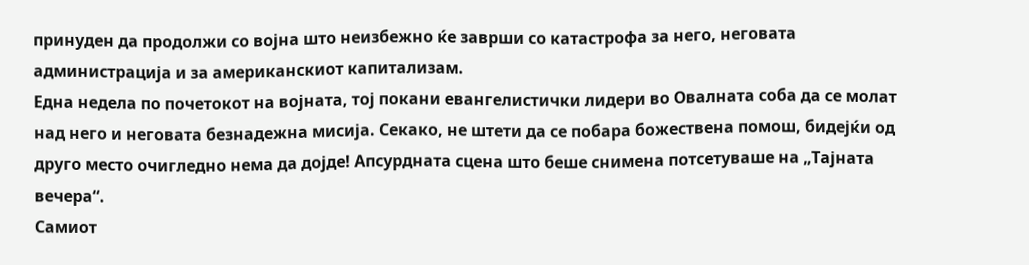принуден да продолжи со војна што неизбежно ќе заврши со катастрофа за него, неговата администрација и за американскиот капитализам.
Една недела по почетокот на војната, тој покани евангелистички лидери во Овалната соба да се молат над него и неговата безнадежна мисија. Секако, не штети да се побара божествена помош, бидејќи од друго место очигледно нема да дојде! Апсурдната сцена што беше снимена потсетуваше на „Тајната вечера“.
Самиот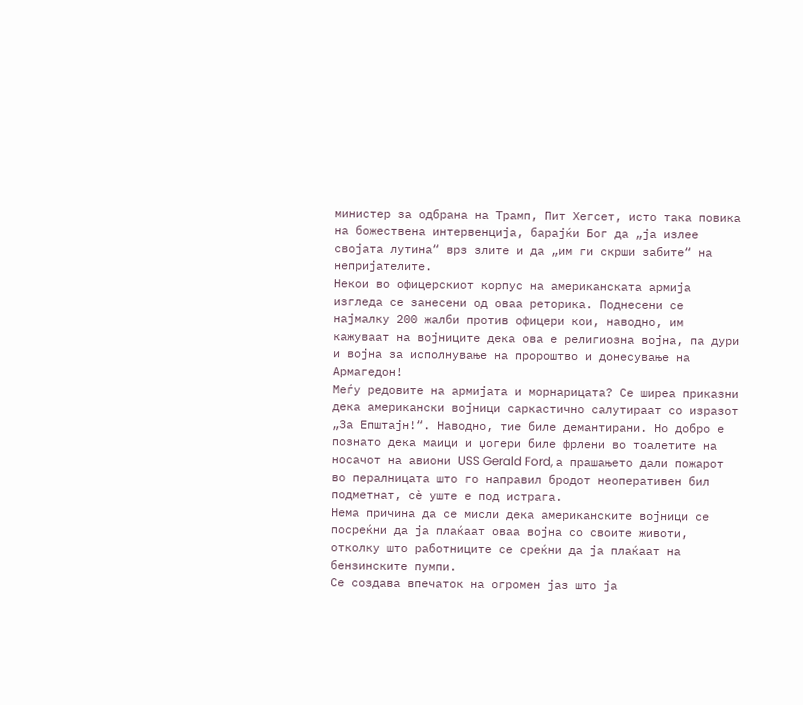министер за одбрана на Трамп, Пит Хегсет, исто така повика на божествена интервенција, барајќи Бог да „ја излее својата лутина“ врз злите и да „им ги скрши забите“ на непријателите.
Некои во офицерскиот корпус на американската армија изгледа се занесени од оваа реторика. Поднесени се најмалку 200 жалби против офицери кои, наводно, им кажуваат на војниците дека ова е религиозна војна, па дури и војна за исполнување на пророштво и донесување на Армагедон!
Меѓу редовите на армијата и морнарицата? Се ширеа приказни дека американски војници саркастично салутираат со изразот „За Епштајн!“. Наводно, тие биле демантирани. Но добро е познато дека маици и џогери биле фрлени во тоалетите на носачот на авиони USS Gerald Ford, а прашањето дали пожарот во пералницата што го направил бродот неоперативен бил подметнат, сè уште е под истрага.
Нема причина да се мисли дека американските војници се посреќни да ја плаќаат оваа војна со своите животи, отколку што работниците се среќни да ја плаќаат на бензинските пумпи.
Се создава впечаток на огромен јаз што ја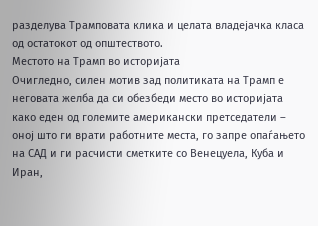разделува Трамповата клика и целата владејачка класа од остатокот од општеството.
Местото на Трамп во историјата
Очигледно, силен мотив зад политиката на Трамп е неговата желба да си обезбеди место во историјата како еден од големите американски претседатели – оној што ги врати работните места, го запре опаѓањето на САД и ги расчисти сметките со Венецуела, Куба и Иран,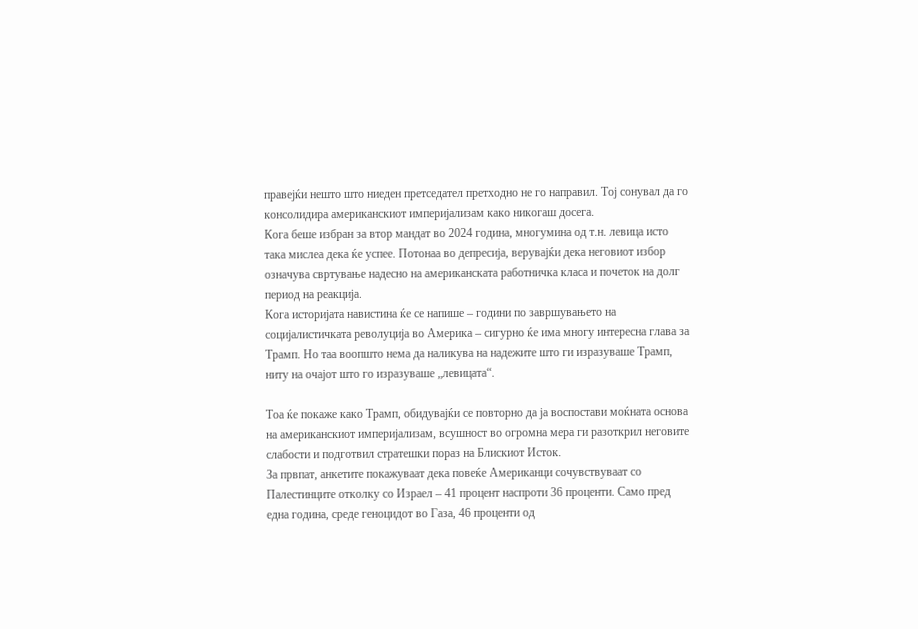правејќи нешто што ниеден претседател претходно не го направил. Тој сонувал да го консолидира американскиот империјализам како никогаш досега.
Кога беше избран за втор мандат во 2024 година, многумина од т.н. левица исто така мислеа дека ќе успее. Потонаа во депресија, верувајќи дека неговиот избор означува свртување надесно на американската работничка класа и почеток на долг период на реакција.
Кога историјата навистина ќе се напише – години по завршувањето на социјалистичката револуција во Америка – сигурно ќе има многу интересна глава за Трамп. Но таа воопшто нема да наликува на надежите што ги изразуваше Трамп, ниту на очајот што го изразуваше „левицата“.

Тоа ќе покаже како Трамп, обидувајќи се повторно да ја воспостави моќната основа на американскиот империјализам, всушност во огромна мера ги разоткрил неговите слабости и подготвил стратешки пораз на Блискиот Исток.
За првпат, анкетите покажуваат дека повеќе Американци сочувствуваат со Палестинците отколку со Израел – 41 процент наспроти 36 проценти. Само пред една година, среде геноцидот во Газа, 46 проценти од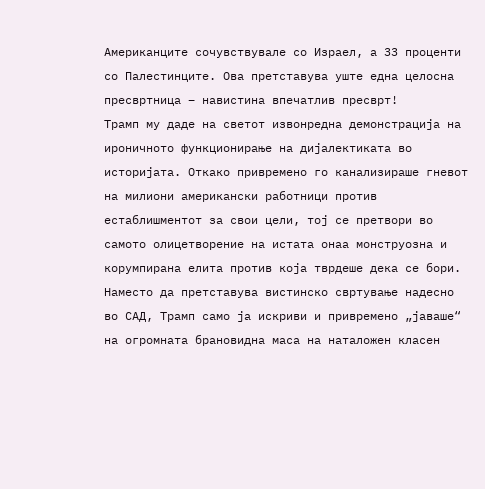Американците сочувствувале со Израел, а 33 проценти со Палестинците. Ова претставува уште една целосна пресвртница – навистина впечатлив пресврт!
Трамп му даде на светот извонредна демонстрација на ироничното функционирање на дијалектиката во историјата. Откако привремено го канализираше гневот на милиони американски работници против естаблишментот за свои цели, тој се претвори во самото олицетворение на истата онаа монструозна и корумпирана елита против која тврдеше дека се бори.
Наместо да претставува вистинско свртување надесно во САД, Трамп само ја искриви и привремено „јаваше“ на огромната брановидна маса на наталожен класен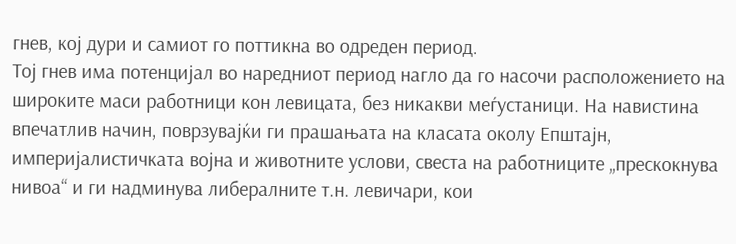гнев, кој дури и самиот го поттикна во одреден период.
Тој гнев има потенцијал во наредниот период нагло да го насочи расположението на широките маси работници кон левицата, без никакви меѓустаници. На навистина впечатлив начин, поврзувајќи ги прашањата на класата околу Епштајн, империјалистичката војна и животните услови, свеста на работниците „прескокнува нивоа“ и ги надминува либералните т.н. левичари, кои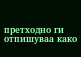претходно ги отпишуваа како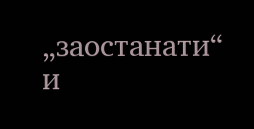„заостанати“ и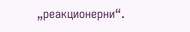„реакционерни“.